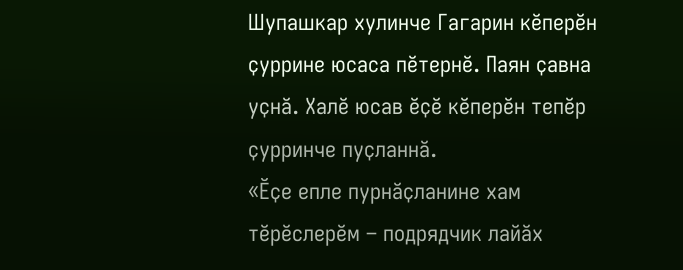Шупашкар хулинче Гагарин кӗперӗн ҫуррине юсаса пӗтернӗ. Паян ҫавна уҫнӑ. Халӗ юсав ӗҫӗ кӗперӗн тепӗр ҫурринче пуҫланнӑ.
«Ӗҫе епле пурнӑҫланине хам тӗрӗслерӗм – подрядчик лайӑх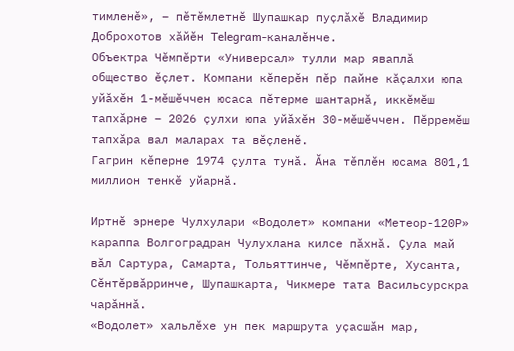тимленӗ», – пӗтӗмлетнӗ Шупашкар пуҫлӑхӗ Владимир Доброхотов хӑйӗн Telegram-каналӗнче.
Объектра Чӗмпӗрти «Универсал» тулли мар яваплӑ общество ӗҫлет. Компани кӗперӗн пӗр пайне кӑҫалхи юпа уйӑхӗн 1-мӗшӗччен юсаса пӗтерме шантарнӑ, иккӗмӗш тапхӑрне – 2026 ҫулхи юпа уйӑхӗн 30-мӗшӗччен. Пӗрремӗш тапхӑра вал маларах та вӗҫленӗ.
Гагрин кӗперне 1974 ҫулта тунӑ. Ӑна тӗплӗн юсама 801,1 миллион тенкӗ уйарнӑ.

Иртнӗ эрнере Чулхулари «Водолет» компани «Метеор-120Р» караппа Волгоградран Чулухлана килсе пӑхнӑ. Ҫула май вӑл Сартура, Самарта, Тольяттинче, Чӗмпӗрте, Хусанта, Сӗнтӗрвӑрринче, Шупашкарта, Чикмере тата Васильсурскра чарӑннӑ.
«Водолет» хальлӗхе ун пек маршрута уҫасшӑн мар,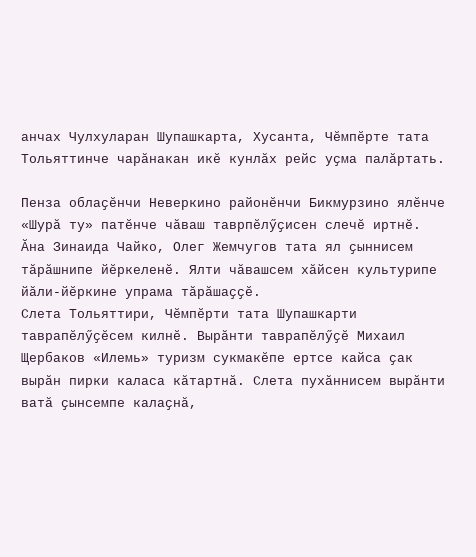анчах Чулхуларан Шупашкарта, Хусанта, Чӗмпӗрте тата Тольяттинче чарӑнакан икӗ кунлӑх рейс уҫма палӑртать.

Пенза облаҫӗнчи Неверкино районӗнчи Бикмурзино ялӗнче «Шурӑ ту» патӗнче чӑваш таврпӗлӳҫисен слечӗ иртнӗ. Ӑна Зинаида Чайко, Олег Жемчугов тата ял ҫыннисем тӑрӑшнипе йӗркеленӗ. Ялти чӑвашсем хӑйсен культурипе йӑли-йӗркине упрама тӑрӑшаҫҫӗ.
Слета Тольяттири, Чӗмпӗрти тата Шупашкарти таврапӗлӳҫӗсем килнӗ. Вырӑнти таврапӗлӳҫӗ Михаил Щербаков «Илемь» туризм сукмакӗпе ертсе кайса ҫак вырӑн пирки каласа кӑтартнӑ. Слета пухӑннисем вырӑнти ватӑ ҫынсемпе калаҫнӑ,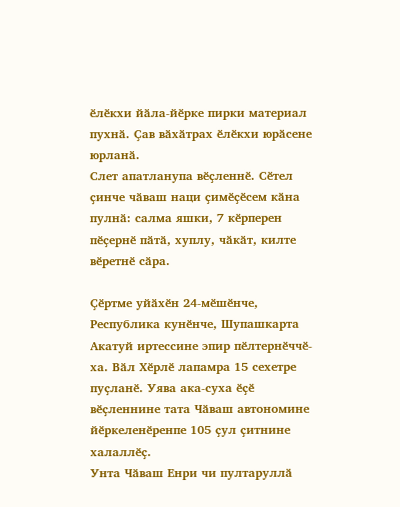ӗлӗкхи йӑла-йӗрке пирки материал пухнӑ. Ҫав вӑхӑтрах ӗлӗкхи юрӑсене юрланӑ.
Слет апатланупа вӗҫленнӗ. Сӗтел ҫинче чӑваш наци ҫимӗҫӗсем кӑна пулнӑ: салма яшки, 7 кӗрперен пӗҫернӗ пӑтӑ, хуплу, чӑкӑт, килте вӗретнӗ сӑра.

Ҫӗртме уйӑхӗн 24-мӗшӗнче, Республика кунӗнче, Шупашкарта Акатуй иртессине эпир пӗлтернӗччӗ-ха. Вӑл Хӗрлӗ лапамра 15 сехетре пуҫланӗ. Уява ака-суха ӗҫӗ вӗҫленнине тата Чӑваш автономине йӗркеленӗренпе 105 ҫул ҫитнине халаллӗҫ.
Унта Чӑваш Енри чи пултаруллӑ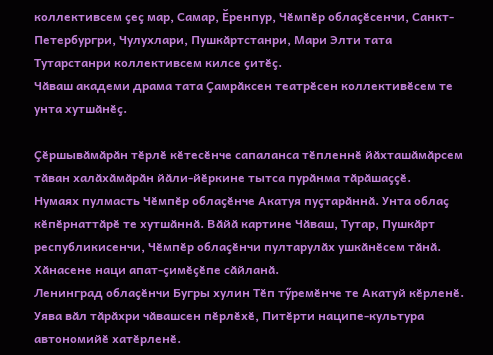коллективсем ҫеҫ мар, Самар, Ӗренпур, Чӗмпӗр облаҫӗсенчи, Санкт-Петербургри, Чулухлари, Пушкӑртстанри, Мари Элти тата Тутарстанри коллективсем килсе ҫитӗҫ.
Чӑваш академи драма тата Ҫамрӑксен театрӗсен коллективӗсем те унта хутшӑнӗҫ.

Ҫӗршывӑмӑрӑн тӗрлӗ кӗтесӗнче сапаланса тӗпленнӗ йӑхташӑмӑрсем тӑван халӑхӑмӑрӑн йӑли-йӗркине тытса пурӑнма тӑрӑшаҫҫӗ.
Нумаях пулмасть Чӗмпӗр облаҫӗнче Акатуя пуҫтарӑннӑ. Унта облаҫ кӗпӗрнаттӑрӗ те хутшӑннӑ. Вӑйӑ картине Чӑваш, Тутар, Пушкӑрт республикисенчи, Чӗмпӗр облаҫӗнчи пултарулӑх ушкӑнӗсем тӑнӑ. Хӑнасене наци апат-ҫимӗҫӗпе сӑйланӑ.
Ленинград облаҫӗнчи Бугры хулин Тӗп тӳремӗнче те Акатуй кӗрленӗ. Уява вӑл тӑрӑхри чӑвашсен пӗрлӗхӗ, Питӗрти наципе-культура автономийӗ хатӗрленӗ.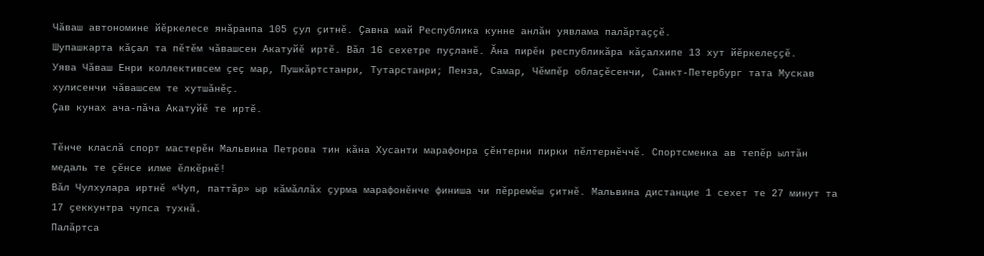Чӑваш автономине йӗркелесе янӑранпа 105 ҫул ҫитнӗ. Ҫавна май Республика кунне анлӑн уявлама палӑртаҫҫӗ.
Шупашкарта кӑҫал та пӗтӗм чӑвашсен Акатуйӗ иртӗ. Вӑл 16 сехетре пуҫланӗ. Ӑна пирӗн республикӑра кӑҫалхипе 13 хут йӗркелеҫҫӗ.
Уява Чӑваш Енри коллективсем ҫеҫ мар, Пушкӑртстанри, Тутарстанри; Пенза, Самар, Чӗмпӗр облаҫӗсенчи, Санкт-Петербург тата Мускав хулисенчи чӑвашсем те хутшӑнӗҫ.
Ҫав кунах ача-пӑча Акатуйӗ те иртӗ.

Тӗнче класлӑ спорт мастерӗн Мальвина Петрова тин кӑна Хусанти марафонра ҫӗнтерни пирки пӗлтернӗччӗ. Спортсменка ав тепӗр ылтӑн медаль те ҫӗнсе илме ӗлкӗрнӗ!
Вӑл Чулхулара иртнӗ «Чуп, паттӑр» ыр кӑмӑллӑх ҫурма марафонӗнче финиша чи пӗрремӗш ҫитнӗ. Мальвина дистанцие 1 сехет те 27 минут та 17 ҫеккунтра чупса тухнӑ.
Палӑртса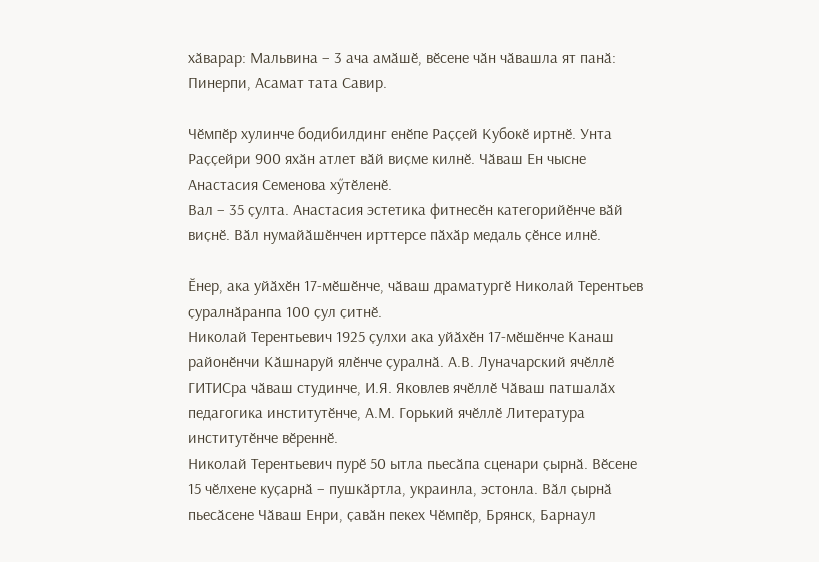хӑварар: Мальвина – 3 ача амӑшӗ, вӗсене чӑн чӑвашла ят панӑ: Пинерпи, Асамат тата Савир.

Чӗмпӗр хулинче бодибилдинг енӗпе Раҫҫей Кубокӗ иртнӗ. Унта Раҫҫейри 900 яхӑн атлет вӑй виҫме килнӗ. Чӑваш Ен чысне Анастасия Семенова хӳтӗленӗ.
Вал – 35 ҫулта. Анастасия эстетика фитнесӗн категорийӗнче вӑй виҫнӗ. Вӑл нумайӑшӗнчен ирттерсе пӑхӑр медаль ҫӗнсе илнӗ.

Ӗнер, ака уйӑхӗн 17-мӗшӗнче, чӑваш драматургӗ Николай Терентьев ҫуралнӑранпа 100 ҫул ҫитнӗ.
Николай Терентьевич 1925 ҫулхи ака уйӑхӗн 17-мӗшӗнче Канаш районӗнчи Кӑшнаруй ялӗнче ҫуралнӑ. А.В. Луначарский ячӗллӗ ГИТИСра чӑваш студинче, И.Я. Яковлев ячӗллӗ Чӑваш патшалӑх педагогика институтӗнче, А.М. Горький ячӗллӗ Литература институтӗнче вӗреннӗ.
Николай Терентьевич пурӗ 50 ытла пьесӑпа сценари ҫырнӑ. Вӗсене 15 чӗлхене куҫарнӑ – пушкӑртла, украинла, эстонла. Вӑл ҫырнӑ пьесӑсене Чӑваш Енри, ҫавӑн пекех Чӗмпӗр, Брянск, Барнаул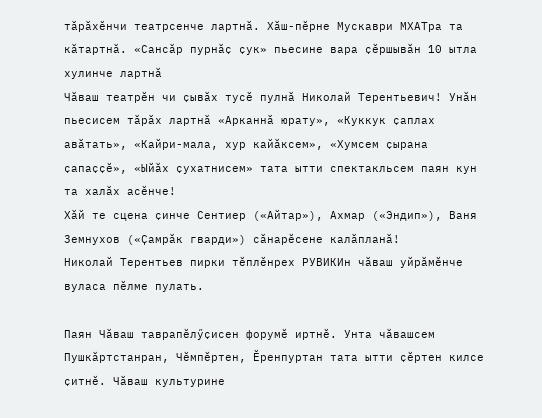тӑрӑхӗнчи театрсенче лартнӑ. Хӑш-пӗрне Мускаври МХАТра та кӑтартнӑ. «Сансӑр пурнӑҫ ҫук» пьесине вара ҫӗршывӑн 10 ытла хулинче лартнӑ
Чӑваш театрӗн чи ҫывӑх тусӗ пулнӑ Николай Терентьевич! Унӑн пьесисем тӑрӑх лартнӑ «Арканнӑ юрату», «Куккук ҫаплах авӑтать», «Кайри-мала, хур кайӑксем», «Хумсем ҫырана ҫапаҫҫӗ», «Ыйӑх ҫухатнисем» тата ытти спектакльсем паян кун та халӑх асӗнче!
Хӑй те сцена ҫинче Сентиер («Айтар»), Ахмар («Эндип»), Ваня Земнухов («Ҫамрӑк гварди») сӑнарӗсене калӑпланӑ!
Николай Терентьев пирки тӗплӗнрех РУВИКИн чӑваш уйрӑмӗнче вуласа пӗлме пулать.

Паян Чӑваш таврапӗлӳҫисен форумӗ иртнӗ. Унта чӑвашсем Пушкӑртстанран, Чӗмпӗртен, Ӗренпуртан тата ытти ҫӗртен килсе ҫитнӗ. Чӑваш культурине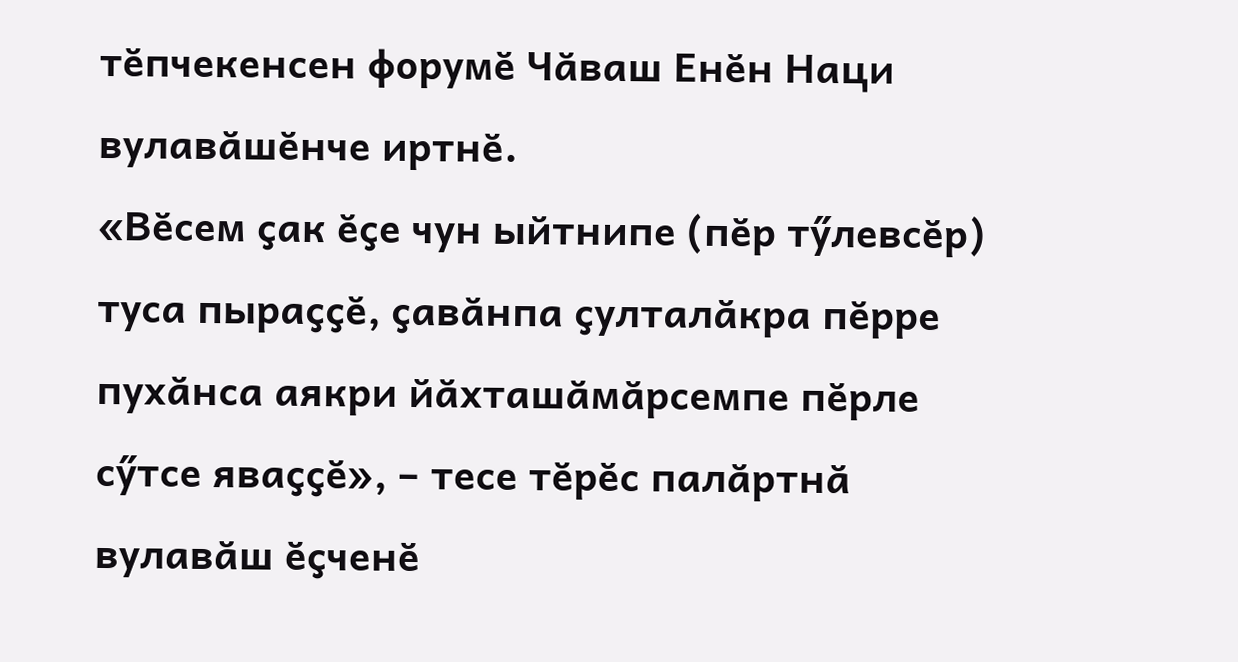тӗпчекенсен форумӗ Чӑваш Енӗн Наци вулавӑшӗнче иртнӗ.
«Вӗсем ҫак ӗҫе чун ыйтнипе (пӗр тӳлевсӗр) туса пыраҫҫӗ, ҫавӑнпа ҫулталӑкра пӗрре пухӑнса аякри йӑхташӑмӑрсемпе пӗрле сӳтсе яваҫҫӗ», – тесе тӗрӗс палӑртнӑ вулавӑш ӗҫченӗ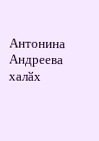Антонина Андреева халӑх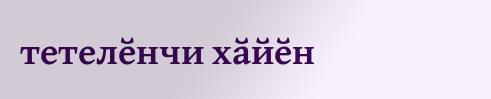тетелӗнчи хӑйӗн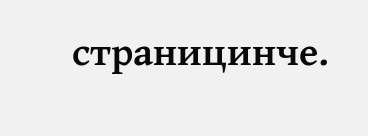страницинче.